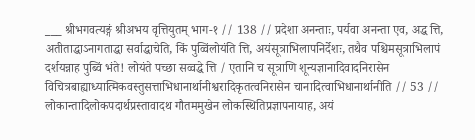___ श्रीभगवत्यङ्गं श्रीअभय वृत्तियुतम् भाग-१ // 138 // प्रदेशा अनन्ताः, पर्यवा अनन्ता एव, अद्ध त्ति, अतीताद्धाऽनागताद्धा सर्वाद्धाचेति, किं पुव्विंलोयंति त्ति, अयंसूत्राभिलापनिर्देशः, तथैव पश्चिमसूत्राभिलापं दर्शयन्नाह पुब्विं भंते! लोयंते पच्छा सव्वद्धे त्ति / एतानि च सूत्राणि शून्यज्ञानादिवादनिरासेन विचित्रबाह्याध्यात्मिकवस्तुसत्ताभिधानार्थानीश्वरादिकृतत्वनिरासेन चानादित्वाभिधानार्थानीति // 53 // लोकान्तादिलोकपदार्थप्रस्तावादथ गौतममुखेन लोकस्थितिप्रज्ञापनायाह, अयं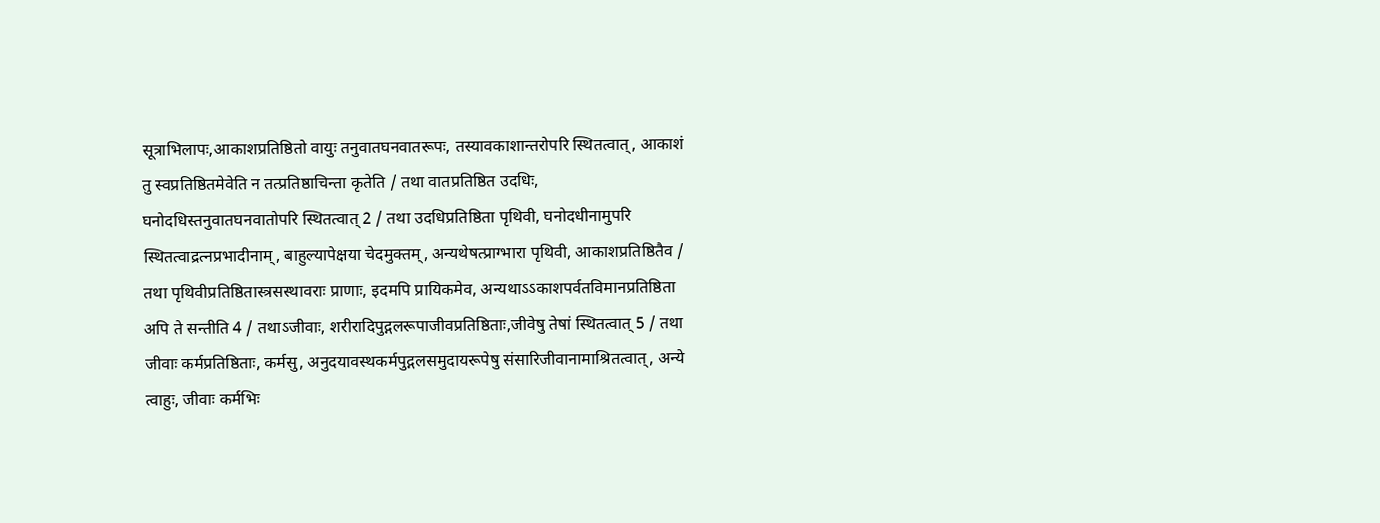सूत्राभिलापः,आकाशप्रतिष्ठितो वायुः तनुवातघनवातरूपः, तस्यावकाशान्तरोपरि स्थितत्वात्, आकाशं तु स्वप्रतिष्ठितमेवेति न तत्प्रतिष्ठाचिन्ता कृतेति / तथा वातप्रतिष्ठित उदधिः, घनोदधिस्तनुवातघनवातोपरि स्थितत्वात् 2 / तथा उदधिप्रतिष्ठिता पृथिवी, घनोदधीनामुपरि स्थितत्वाद्रत्नप्रभादीनाम्, बाहुल्यापेक्षया चेदमुक्तम्, अन्यथेषत्प्राग्भारा पृथिवी, आकाशप्रतिष्ठितैव / तथा पृथिवीप्रतिष्ठितास्त्रसस्थावराः प्राणाः, इदमपि प्रायिकमेव, अन्यथाऽऽकाशपर्वतविमानप्रतिष्ठिता अपि ते सन्तीति 4 / तथाऽजीवाः, शरीरादिपुद्गलरूपाजीवप्रतिष्ठिताः,जीवेषु तेषां स्थितत्वात् 5 / तथा जीवाः कर्मप्रतिष्ठिताः, कर्मसु, अनुदयावस्थकर्मपुद्गलसमुदायरूपेषु संसारिजीवानामाश्रितत्वात्, अन्ये त्वाहुः, जीवाः कर्मभिः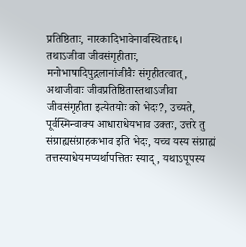प्रतिष्ठिताः, नारकादिभावेनावस्थिताः६। तथाऽजीवा जीवसंगृहीताः, मनोभाषादिपुद्गलानांजीवैः संगृहीतत्वात्, अथाजीवाः जीवप्रतिष्ठितास्तथाऽजीवा जीवसंगृहीता इत्येतयोः को भेदः?, उच्यते, पूर्वस्मिन्वाक्य आधाराधेयभाव उक्तः, उत्तरे तु संग्राह्यसंग्राहकभाव इति भेदः, यच्च यस्य संग्राह्यं तत्तस्याधेयमप्यर्थापत्तितः स्याद्, यथाऽपूपस्य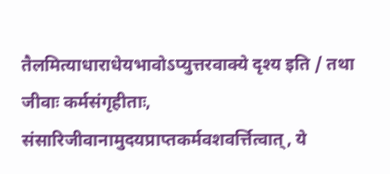तैलमित्याधाराधेयभावोऽप्युत्तरवाक्ये दृश्य इति / तथा जीवाः कर्मसंगृहीताः, संसारिजीवानामुदयप्राप्तकर्मवशवर्त्तित्वात्, ये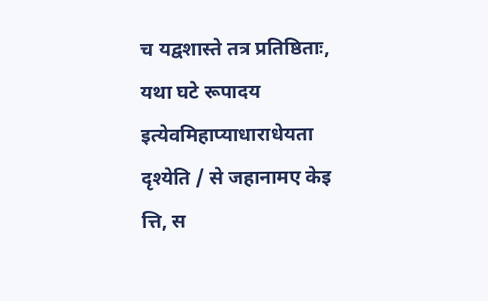च यद्वशास्ते तत्र प्रतिष्ठिताः, यथा घटे रूपादय इत्येवमिहाप्याधाराधेयता दृश्येति / से जहानामए केइ त्ति, स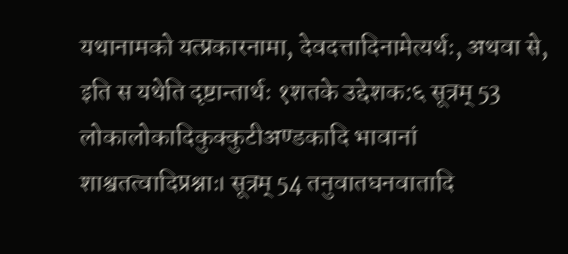यथानामको यत्प्रकारनामा, देवदत्तादिनामेत्यर्थः, अथवा से, इति स यथेति दृष्टान्तार्थः १शतके उद्देशक:६ सूत्रम् 53 लोकालोकादिकुक्कुटीअण्डकादि भावानां शाश्वतत्वादिप्रश्नाः। सूत्रम् 54 तनुवातघनवातादि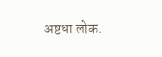अष्टधा लोक.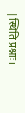|स्थिति प्रश्नाः।